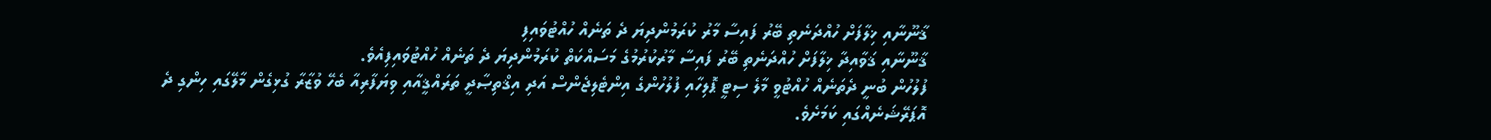ޤާނޫނާއި ޚިލާފަށް ހުއްދަނެތި ބޭރު ފައިސާ މާރު ކުރަމުންދިޔަ ދެ ތަނެއް ހުއްޓުވައިފި
ޤާނޫނާއި ޤަވާއިދާ ޚިލާފަށް ހުއްދަނެތި ބޭރު ފައިސާ މާރުކުރުމުގެ މަސައްކަތް ކުރަމުންދިޔަ ދެ ތަނެއް ހުއްޓުވައިފިއެވެ.
ފުލުހުން ބުނީ ދެތަނެއް ހުއްޓުވީ މާލެ ސިޓީ ޕޮލިހާއި ފުލުހުންގެ އިންޓެލިޖެންސް އަދި އިޤްތިޞާދީ ތަރައްޤީއާއި ވިޔަފާރިއާ ބެހޭ ވުޒާރާ ގުޅިގެން މާލޭގައި ހިންގި ދެ އޮޕަރޭޝަނެއްގައި ކަމަށެވެ.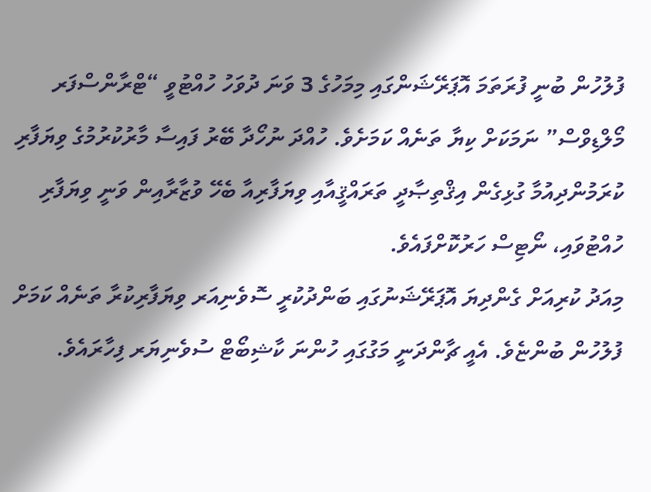ފުލުހުން ބުނީ ފުރަތަމަ އޮޕަރޭޝަންގައި މިމަހުގެ 3 ވަނަ ދުވަހު ހުއްޓުވީ “ޓްރާންސްފަރ މޯލްޑިވްސް” ނަމަކަށް ކިޔާ ތަނެއް ކަމަށެވެ. ހުއްދަ ނުހޯދާ ބޭރު ފައިސާ މާރުކުރުމުގެ ވިޔަފާރި ކުރަމުންދިއުމާ ގުޅިގެން އިޤްތިޞާދީ ތަރައްޤީއާއި ވިޔަފާރިއާ ބެހޭ ވުޒާރާއިން ވަނީ ވިޔަފާރި ހުއްޓުވައި، ނޯޓިސް ހަރުކޮށްފައެވެ.
މިއަދު ކުރިއަށް ގެންދިޔަ އޮޕަރޭޝަނުގައި ބަންދުކުރީ ސޮވެނިއަރ ވިޔަފާރިކުރާ ތަނެއް ކަމަށް ފުލުހުން ބުންޏެވެ. އެއީ ޗާންދަނީ މަގުގައި ހުންނަ ކާޝިބޯޓް ސުވެނިޔަރ ފިހާރައެވެ.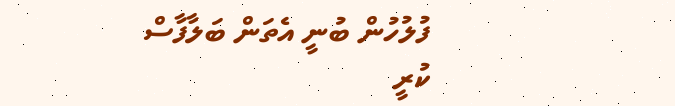ފުލުހުން ބުނީ އެތަން ބަލާފާސް ކުރީ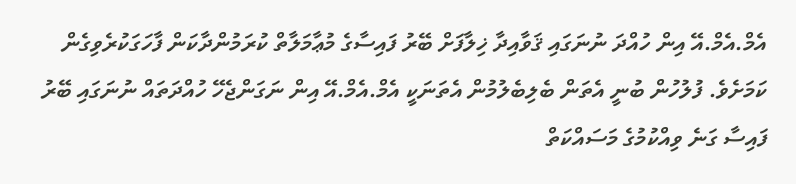އެމް.އެމް.އޭ އިން ހުއްދަ ނުނަގައި ޤަވާއިދާ ޚިލާފަށް ބޭރު ފައިސާގެ މުޢާމަލާތް ކުރަމުންދާކަން ފާހަގަކުރެވިގެން ކަމަށެވެ. ފުލުހުން ބުނީ އެތަން ބެލިބެލުމުން އެތަނަކީ އެމް.އެމް.އޭ އިން ނަގަންޖެހޭ ހުއްދަތައް ނުނަގައި ބޭރު ފައިސާ ގަނެ ވިއްކުމުގެ މަސައްކަތް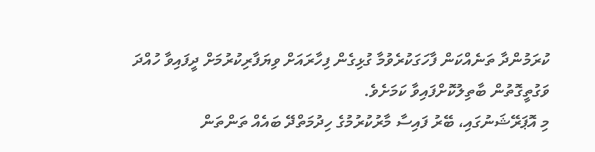ކުރަމުންދާ ތަނެއްކަން ފާހަގަކުރެވުމާ ގުޅިގެން ފިހާރައަށް ވިޔަފާރިކުރުމަށް ދީފައިވާ ހުއްދަ ވަގުތީގޮތުން ބާތިލުކޮށްފައިވާ ކަމަށެވެ.
މި އޮޕަރޭޝަނުގައި، ބޭރު ފައިސާ މާރުކުރުމުގެ ހިދުމަތްދޭ ބައެއް ތަންތަން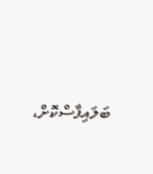ބަލައިފާސްކޮށް،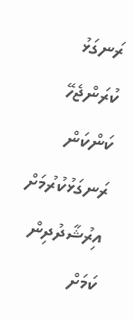ރަނގަޅު ކުރަންޖެހޭ ކަންކަން ރަނގަޅުކުރުމަށް އިރުޝާދުދިން ކަމަށް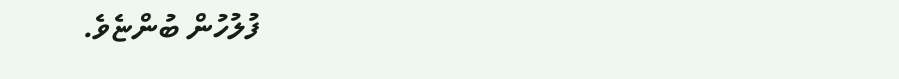ފުލުހުން ބުންޏެވެ.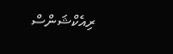ރިއެކްޝަންސް